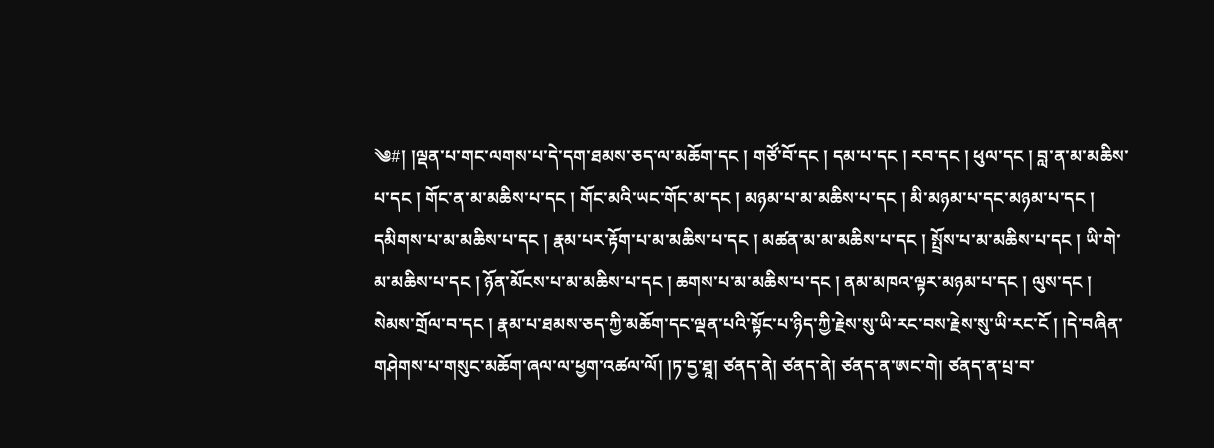༄#། །ལྡན་པ་གང་ལགས་པ་དེ་དག་ཐམས་ཅད་ལ་མཆོག་དང ། གཙོ་བོ་དང ། དམ་པ་དང ། རབ་དང ། ཕུལ་དང ། བླ་ན་མ་མཆིས་པ་དང ། གོང་ན་མ་མཆིས་པ་དང ། གོང་མའི་ཡང་གོང་མ་དང ། མཉམ་པ་མ་མཆིས་པ་དང ། མི་མཉམ་པ་དང་མཉམ་པ་དང ། དམིགས་པ་མ་མཆིས་པ་དང ། རྣམ་པར་རྟོག་པ་མ་མཆིས་པ་དང ། མཚན་མ་མ་མཆིས་པ་དང ། སྤྲོས་པ་མ་མཆིས་པ་དང ། ཡི་གེ་མ་མཆིས་པ་དང ། ཉོན་མོངས་པ་མ་མཆིས་པ་དང ། ཆགས་པ་མ་མཆིས་པ་དང ། ནམ་མཁའ་ལྟར་མཉམ་པ་དང ། ལུས་དང ། སེམས་གྲོལ་བ་དང ། རྣམ་པ་ཐམས་ཅད་ཀྱི་མཆོག་དང་ལྡན་པའི་སྟོང་པ་ཉིད་ཀྱི་རྗེས་སུ་ཡི་རང་བས་རྗེས་སུ་ཡི་རང་ངོ ། །དེ་བཞིན་གཤེགས་པ་གསུང་མཆོག་ཞལ་ལ་ཕྱག་འཚལ་ལོ། །ཏ་དྱ་ཐཱ། ཙནད་ནེ། ཙནད་ནེ། ཙནད་ན་ཨང་གེ། ཙནད་ན་པྲ་བ་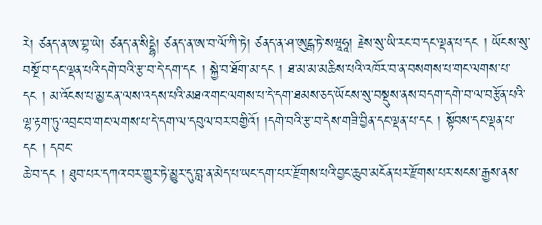རེ། ཙནད་ན་ཨ་བྷ་ཡེ། ཙནད་ན་སིདྡྷེ། ཙནད་ན་ཨ་བ་ལོ་ཀི་ཏེ། ཙནད་ན་ཤ་ཨུངྒ་ཏེ་སཝཱཧཱ། རྗེས་སུ་ཡི་རང་བ་དང་ལྡན་པ་དང ། ཡོངས་སུ་བསྔོ་བ་དང་ལྡན་པའི་དགེ་བའི་རྩ་བ་དེ་དག་དང ། སྐྱེ་བ་ཐོག་མ་དང ། ཐ་མ་མ་མཆིས་པའི་འཁོར་བ་ན་བསགས་པ་གང་ལགས་པ་དང ། མ་འོངས་པ་མྱ་ངན་ལས་འདས་པའི་མཐའ་གང་ལགས་པ་དེ་དག་ཐམས་ཅད་ཡོངས་སུ་བསྡུས་ནས་བདག་དགེ་བ་ལ་བརྩོན་པའི་ལྷ་རྟག་ཏུ་འབྲང་བ་གང་ལགས་པ་དེ་དག་ལ་དབུལ་བར་བགྱིའོ། །དགེ་བའི་རྩ་བ་དེས་གཟི་བྱིན་དང་ལྡན་པ་དང ། སྟོབས་དང་ལྡན་པ་དང ། དབང་
ཆེ་བ་དང ། ཐུབ་པར་དཀའ་བར་གྱུར་ཏེ་མྱུར་དུ་བླ་ན་མེད་པ་ཡང་དག་པར་རྫོགས་པའི་བྱང་ཆུབ་མངོན་པར་རྫོགས་པར་སངས་རྒྱས་ནས་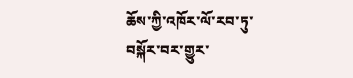ཆོས་ཀྱི་འཁོར་ལོ་རབ་ཏུ་བསྐོར་བར་གྱུར་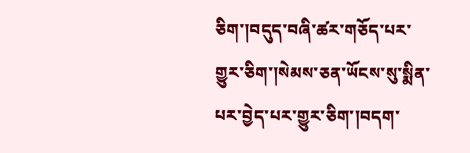ཅིག་།བདུད་བཞི་ཚར་གཅོད་པར་གྱུར་ཅིག་།སེམས་ཅན་ཡོངས་སུ་སྨིན་པར་བྱེད་པར་གྱུར་ཅིག་།བདག་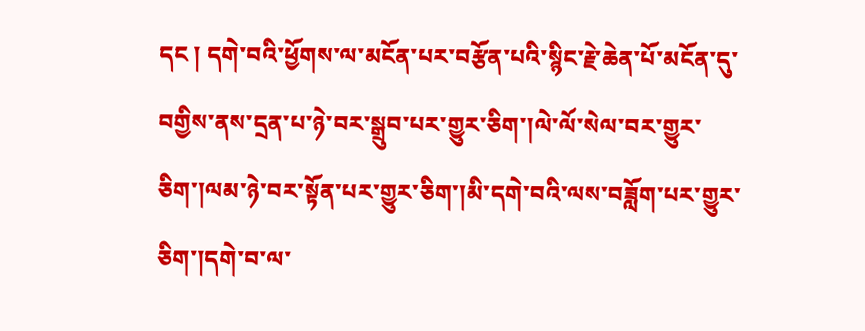དང ། དགེ་བའི་ཕྱོགས་ལ་མངོན་པར་བརྩོན་པའི་སྙིང་རྗེ་ཆེན་པོ་མངོན་དུ་བགྱིས་ནས་དྲན་པ་ཉེ་བར་སྒྲུབ་པར་གྱུར་ཅིག་།ལེ་ལོ་སེལ་བར་གྱུར་ཅིག་།ལམ་ཉེ་བར་སྟོན་པར་གྱུར་ཅིག་།མི་དགེ་བའི་ལས་བཟློག་པར་གྱུར་ཅིག་།དགེ་བ་ལ་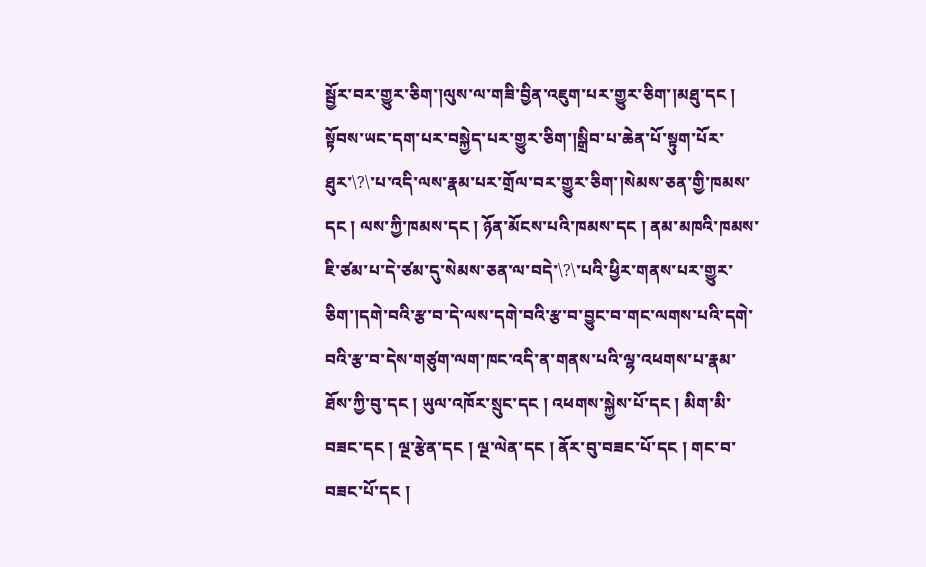སྦྱོར་བར་གྱུར་ཅིག་།ལུས་ལ་གཟི་བྱིན་འཇུག་པར་གྱུར་ཅིག་།མཐུ་དང ། སྟོབས་ཡང་དག་པར་བསྐྱེད་པར་གྱུར་ཅིག་།སྒྲིབ་པ་ཆེན་པོ་སྟུག་པོར་ཐུར་\?\་པ་འདི་ལས་རྣམ་པར་གྲོལ་བར་གྱུར་ཅིག་།སེམས་ཅན་གྱི་ཁམས་དང ། ལས་ཀྱི་ཁམས་དང ། ཉོན་མོངས་པའི་ཁམས་དང ། ནམ་མཁའི་ཁམས་ཇི་ཙམ་པ་དེ་ཙམ་དུ་སེམས་ཅན་ལ་བདེ་\?\་པའི་ཕྱིར་གནས་པར་གྱུར་ཅིག་།དགེ་བའི་རྩ་བ་དེ་ལས་དགེ་བའི་རྩ་བ་བྱུང་བ་གང་ལགས་པའི་དགེ་བའི་རྩ་བ་དེས་གཙུག་ལག་ཁང་འདི་ན་གནས་པའི་ལྷ་འཕགས་པ་རྣམ་ཐོས་ཀྱི་བུ་དང ། ཡུལ་འཁོར་སྲུང་དང ། འཕགས་སྐྱེས་པོ་དང ། མིག་མི་བཟང་དང ། ལྔ་རྩེན་དང ། ལྔ་ལེན་དང ། ནོར་བུ་བཟང་པོ་དང ། གང་བ་བཟང་པོ་དང །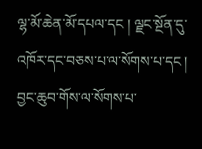ལྷ་མོ་ཆེན་མོ་དཔལ་དང ། ལྗང་སྔོན་དུ་འཁོར་དང་བཅས་པ་ལ་སོགས་པ་དང ། བྱང་ཆུབ་གོས་ལ་སོགས་པ་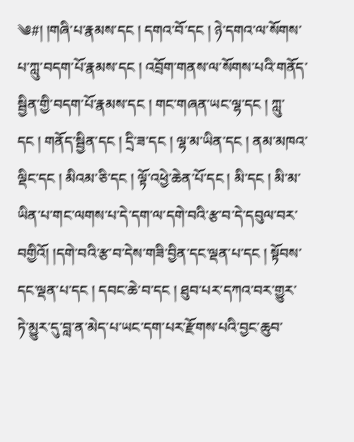༄#། །གཞི་པ་རྣམས་དང ། དགའ་བོ་དང ། ཉེ་དགའ་ལ་སོགས་པ་ཀླུ་བདག་པོ་རྣམས་དང ། འབྲོག་གནས་ལ་སོགས་པའི་གནོད་སྦྱིན་གྱི་བདག་པོ་རྣམས་དང ། གང་གཞན་ཡང་ལྷ་དང ། ཀླུ་དང ། གནོད་སྦྱིན་དང ། དྲི་ཟ་དང ། ལྷ་མ་ཡིན་དང ། ནམ་མཁའ་ལྡིང་དང ། མིའམ་ཅི་དང ། ལྟོ་འཕྱེ་ཆེན་པོ་དང ། མི་དང ། མི་མ་ཡིན་པ་གང་ལགས་པ་དེ་དག་ལ་དགེ་བའི་རྩ་བ་དེ་དབུལ་བར་བགྱིའོ། །དགེ་བའི་རྩ་བ་དེས་གཟི་བྱིན་དང་ལྡན་པ་དང ། སྟོབས་དང་ལྡན་པ་དང ། དབང་ཆེ་བ་དང ། ཐུབ་པར་དཀའ་བར་གྱུར་ཏེ་མྱུར་དུ་བླ་ན་མེད་པ་ཡང་དག་པར་རྫོགས་པའི་བྱང་ཆུབ་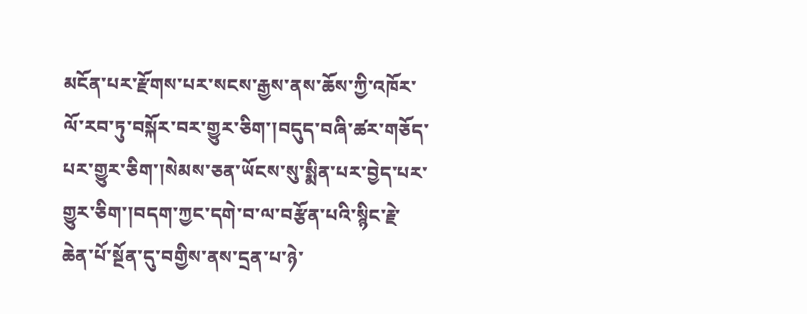མངོན་པར་རྫོགས་པར་སངས་རྒྱས་ནས་ཆོས་ཀྱི་འཁོར་ལོ་རབ་ཏུ་བསྐོར་བར་གྱུར་ཅིག་།བདུད་བཞི་ཚར་གཅོད་པར་གྱུར་ཅིག་།སེམས་ཅན་ཡོངས་སུ་སྨིན་པར་བྱེད་པར་གྱུར་ཅིག་།བདག་ཀྱང་དགེ་བ་ལ་བརྩོན་པའི་སྙིང་རྗེ་ཆེན་པོ་སྔོན་དུ་བགྱིས་ནས་དྲན་པ་ཉེ་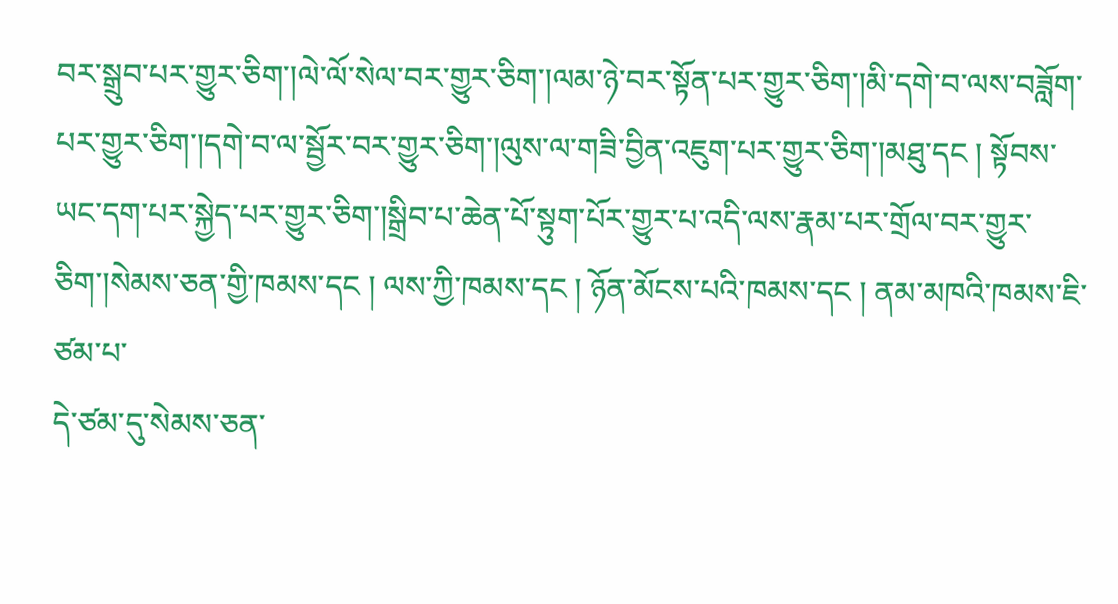བར་སྒྲུབ་པར་གྱུར་ཅིག་།ལེ་ལོ་སེལ་བར་གྱུར་ཅིག་།ལམ་ཉེ་བར་སྟོན་པར་གྱུར་ཅིག་།མི་དགེ་བ་ལས་བཟློག་པར་གྱུར་ཅིག་།དགེ་བ་ལ་སྦྱོར་བར་གྱུར་ཅིག་།ལུས་ལ་གཟི་བྱིན་འཇུག་པར་གྱུར་ཅིག་།མཐུ་དང ། སྟོབས་ཡང་དག་པར་སྐྱེད་པར་གྱུར་ཅིག་།སྒྲིབ་པ་ཆེན་པོ་སྟུག་པོར་གྱུར་པ་འདི་ལས་རྣམ་པར་གྲོལ་བར་གྱུར་ཅིག་།སེམས་ཅན་གྱི་ཁམས་དང ། ལས་ཀྱི་ཁམས་དང ། ཉོན་མོངས་པའི་ཁམས་དང ། ནམ་མཁའི་ཁམས་ཇི་ཙམ་པ་
དེ་ཙམ་དུ་སེམས་ཅན་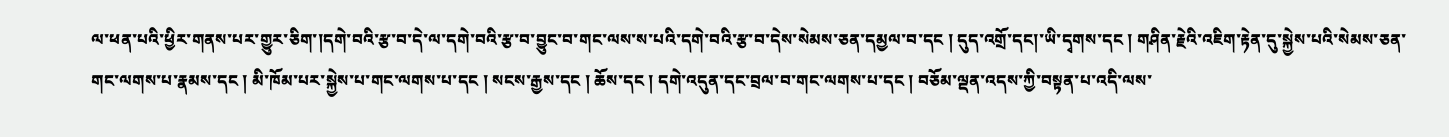ལ་ཕན་པའི་ཕྱིར་གནས་པར་གྱུར་ཅིག་།དགེ་བའི་རྩ་བ་དེ་ལ་དགེ་བའི་རྩ་བ་བྱུང་བ་གང་ལས་ས་པའི་དགེ་བའི་རྩ་བ་དེས་སེམས་ཅན་དམྱལ་བ་དང ། དུད་འགྲོ་དང།་ཡི་དྭགས་དང ། གཤིན་རྗེའི་འཇིག་རྟེན་དུ་སྐྱེས་པའི་སེམས་ཅན་གང་ལགས་པ་རྣམས་དང ། མི་ཁོམ་པར་སྐྱེས་པ་གང་ལགས་པ་དང ། སངས་རྒྱས་དང ། ཆོས་དང ། དགེ་འདུན་དང་བྲལ་བ་གང་ལགས་པ་དང ། བཅོམ་ལྡན་འདས་ཀྱི་བསྟན་པ་འདི་ལས་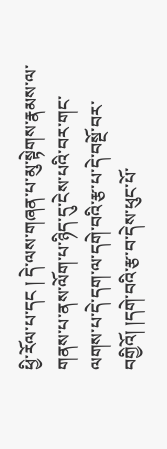ཕྱི་རོལ་པ་དང ། དེ་ལས་གཞན་པ་མུ་སྟེགས་རྣམས་ལ་གནས་པ་ནས་ལོག་པ་ཉིད་དུ་ངེས་པའི་བར་གང་ལགས་པ་དེ་དག་ལ་དགེ་བའི་རྩ་པ་དེ་བསྔོ་བར་བགྱིའོ། །དགེ་བའི་རྩ་བ་དེས་ཕུང་པོ་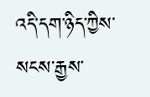འདི་དག་ཉིད་ཀྱིས་སངས་རྒྱས་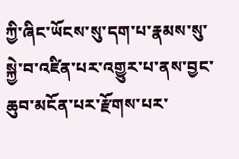ཀྱི་ཞིང་ཡོངས་སུ་དག་པ་རྣམས་སུ་སྐྱེ་བ་འཛིན་པར་འགྱུར་པ་ནས་བྱང་ཆུབ་མངོན་པར་རྫོགས་པར་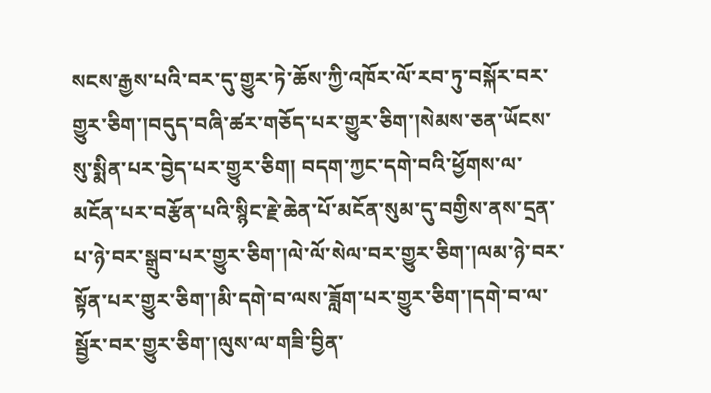སངས་རྒྱས་པའི་བར་དུ་གྱུར་ཏེ་ཆོས་ཀྱི་འཁོར་ལོ་རབ་ཏུ་བསྐོར་བར་གྱུར་ཅིག་།བདུད་བཞི་ཚར་གཅོད་པར་གྱུར་ཅིག་།སེམས་ཅན་ཡོངས་སུ་སྨིན་པར་བྱེད་པར་གྱུར་ཅིག། བདག་ཀྱང་དགེ་བའི་ཕྱོགས་ལ་མངོན་པར་བརྩོན་པའི་སྙིང་རྗེ་ཆེན་པོ་མངོན་སུམ་དུ་བགྱིས་ནས་དྲན་པ་ཉེ་བར་སྒྲུབ་པར་གྱུར་ཅིག་།ལེ་ལོ་སེལ་བར་གྱུར་ཅིག་།ལམ་ཉེ་བར་སྟོན་པར་གྱུར་ཅིག་།མི་དགེ་བ་ལས་ཟློག་པར་གྱུར་ཅིག་།དགེ་བ་ལ་སྦྱོར་བར་གྱུར་ཅིག་།ལུས་ལ་གཟི་བྱིན་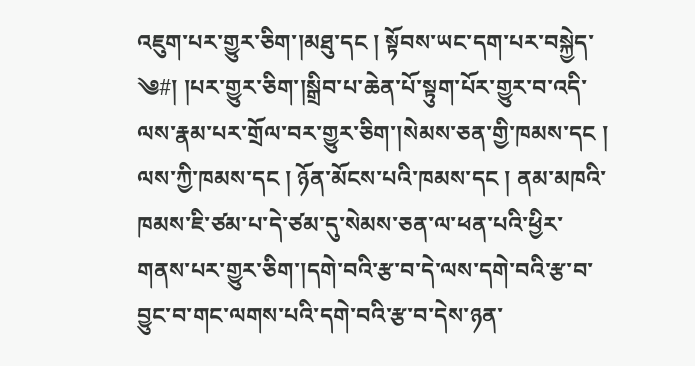འཇུག་པར་གྱུར་ཅིག་།མཐུ་དང ། སྟོབས་ཡང་དག་པར་བསྐྱེད་
༄#། །པར་གྱུར་ཅིག་།སྒྲིབ་པ་ཆེན་པོ་སྟུག་པོར་གྱུར་བ་འདི་ལས་རྣམ་པར་གྲོལ་བར་གྱུར་ཅིག་།སེམས་ཅན་གྱི་ཁམས་དང ། ལས་ཀྱི་ཁམས་དང ། ཉོན་མོངས་པའི་ཁམས་དང ། ནམ་མཁའི་ཁམས་ཇི་ཙམ་པ་དེ་ཙམ་དུ་སེམས་ཅན་ལ་ཕན་པའི་ཕྱིར་གནས་པར་གྱུར་ཅིག་།དགེ་བའི་རྩ་བ་དེ་ལས་དགེ་བའི་རྩ་བ་བྱུང་བ་གང་ལགས་པའི་དགེ་བའི་རྩ་བ་དེས་ཉན་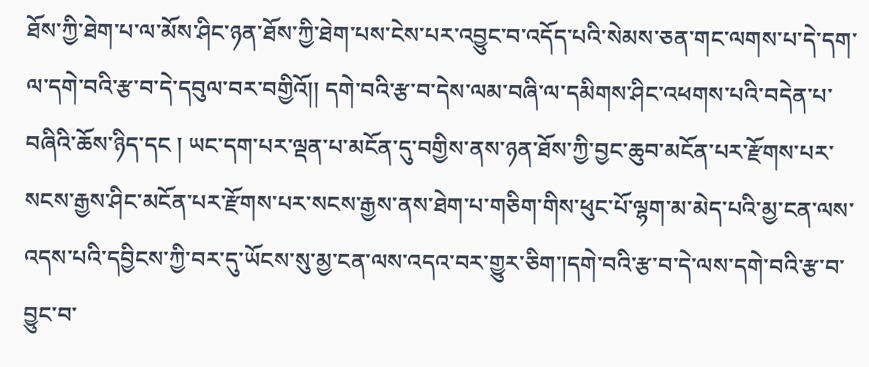ཐོས་ཀྱི་ཐེག་པ་ལ་མོས་ཤིང་ཉན་ཐོས་ཀྱི་ཐེག་པས་ངེས་པར་འབྱུང་བ་འདོད་པའི་སེམས་ཅན་གང་ལགས་པ་དེ་དག་ལ་དགེ་བའི་རྩ་བ་དེ་དབུལ་བར་བགྱིའོ།། དགེ་བའི་རྩ་བ་དེས་ལམ་བཞི་ལ་དམིགས་ཤིང་འཕགས་པའི་བདེན་པ་བཞིའི་ཆོས་ཉིད་དང ། ཡང་དག་པར་ལྡན་པ་མངོན་དུ་བགྱིས་ནས་ཉན་ཐོས་ཀྱི་བྱང་ཆུབ་མངོན་པར་རྫོགས་པར་སངས་རྒྱས་ཤིང་མངོན་པར་རྫོགས་པར་སངས་རྒྱས་ནས་ཐེག་པ་གཅིག་གིས་ཕུང་པོ་ལྷག་མ་མེད་པའི་མྱ་ངན་ལས་འདས་པའི་དབྱིངས་ཀྱི་བར་དུ་ཡོངས་སུ་མྱ་ངན་ལས་འདའ་བར་གྱུར་ཅིག་།དགེ་བའི་རྩ་བ་དེ་ལས་དགེ་བའི་རྩ་བ་བྱུང་བ་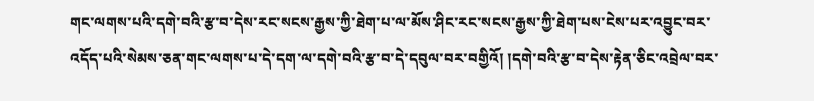གང་ལགས་པའི་དགེ་བའི་རྩ་བ་དེས་རང་སངས་རྒྱས་ཀྱི་ཐེག་པ་ལ་མོས་ཤིང་རང་སངས་རྒྱས་ཀྱི་ཐེག་པས་ངེས་པར་འབྱུང་བར་འདོད་པའི་སེམས་ཅན་གང་ལགས་པ་དེ་དག་ལ་དགེ་བའི་རྩ་བ་དེ་དབུལ་བར་བགྱིའོ། །དགེ་བའི་རྩ་བ་དེས་རྟེན་ཅིང་འབྲེལ་བར་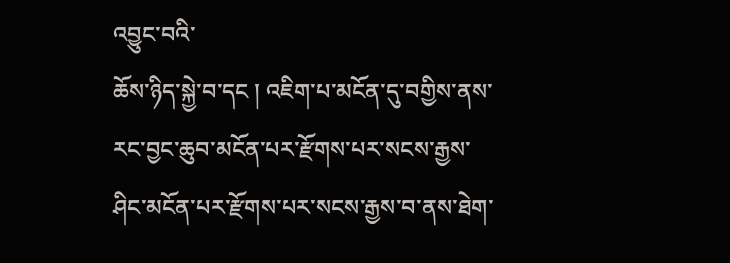འབྱུང་བའི་
ཆོས་ཉིད་སྐྱེ་བ་དང ། འཇིག་པ་མངོན་དུ་བགྱིས་ནས་རང་བྱང་ཆུབ་མངོན་པར་རྫོགས་པར་སངས་རྒྱས་ཤིང་མངོན་པར་རྫོགས་པར་སངས་རྒྱས་བ་ནས་ཐེག་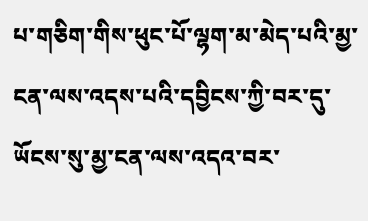པ་གཅིག་གིས་ཕུང་པོ་ལྷག་མ་མེད་པའི་མྱ་ངན་ལས་འདས་པའི་དབྱིངས་ཀྱི་བར་དུ་ཡོངས་སུ་མྱ་ངན་ལས་འདའ་བར་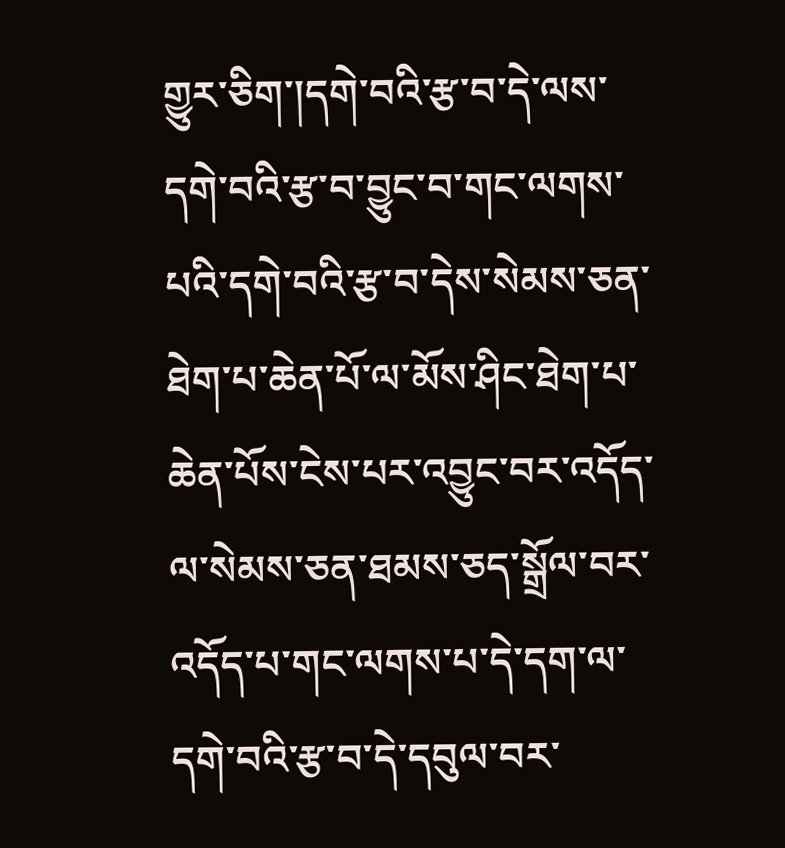གྱུར་ཅིག་།དགེ་བའི་རྩ་བ་དེ་ལས་དགེ་བའི་རྩ་བ་བྱུང་བ་གང་ལགས་པའི་དགེ་བའི་རྩ་བ་དེས་སེམས་ཅན་ཐེག་པ་ཆེན་པོ་ལ་མོས་ཤིང་ཐེག་པ་ཆེན་པོས་ངེས་པར་འབྱུང་བར་འདོད་ལ་སེམས་ཅན་ཐམས་ཅད་སྒྲོལ་བར་འདོད་པ་གང་ལགས་པ་དེ་དག་ལ་དགེ་བའི་རྩ་བ་དེ་དབུལ་བར་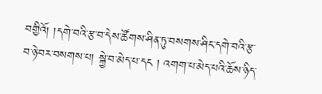བགྱིའོ། །དགེ་བའི་རྩ་བ་དེས་ཚོགས་ཤིན་ཏུ་བསགས་ཤིང་དགེ་བའི་རྩ་བ་ཉེ་བར་བསགས་པ། སྐྱེ་བ་མེད་པ་དང ། འགག་པ་མེད་པའི་ཆོས་ཉིད་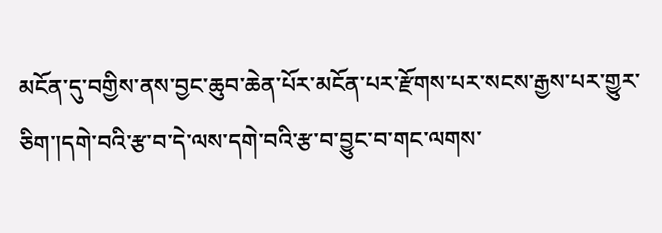མངོན་དུ་བགྱིས་ནས་བྱང་ཆུབ་ཆེན་པོར་མངོན་པར་རྫོགས་པར་སངས་རྒྱས་པར་གྱུར་ཅིག་།དགེ་བའི་རྩ་བ་དེ་ལས་དགེ་བའི་རྩ་བ་བྱུང་བ་གང་ལགས་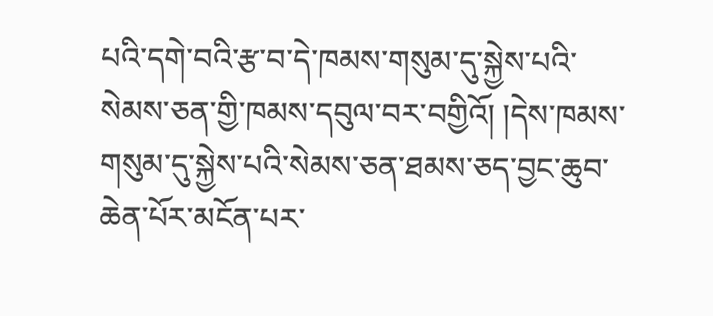པའི་དགེ་བའི་རྩ་བ་དེ་ཁམས་གསུམ་དུ་སྐྱེས་པའི་སེམས་ཅན་གྱི་ཁམས་དབུལ་བར་བགྱིའོ། །དེས་ཁམས་གསུམ་དུ་སྐྱེས་པའི་སེམས་ཅན་ཐམས་ཅད་བྱང་ཆུབ་ཆེན་པོར་མངོན་པར་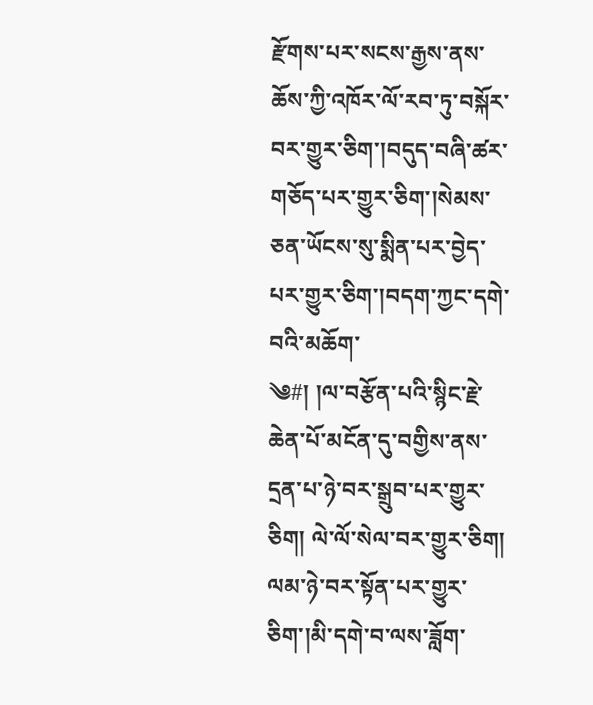རྫོགས་པར་སངས་རྒྱས་ནས་ཆོས་ཀྱི་འཁོར་ལོ་རབ་ཏུ་བསྐོར་བར་གྱུར་ཅིག་།བདུད་བཞི་ཚར་གཅོད་པར་གྱུར་ཅིག་།སེམས་ཅན་ཡོངས་སུ་སྨིན་པར་བྱེད་པར་གྱུར་ཅིག་།བདག་ཀྱང་དགེ་བའི་མཆོག་
༄#། །ལ་བརྩོན་པའི་སྙིང་རྗེ་ཆེན་པོ་མངོན་དུ་བགྱིས་ནས་དྲན་པ་ཉེ་བར་སྒྲུབ་པར་གྱུར་ཅིག། ལེ་ལོ་སེལ་བར་གྱུར་ཅིག། ལམ་ཉེ་བར་སྟོན་པར་གྱུར་ཅིག་།མི་དགེ་བ་ལས་ཟློག་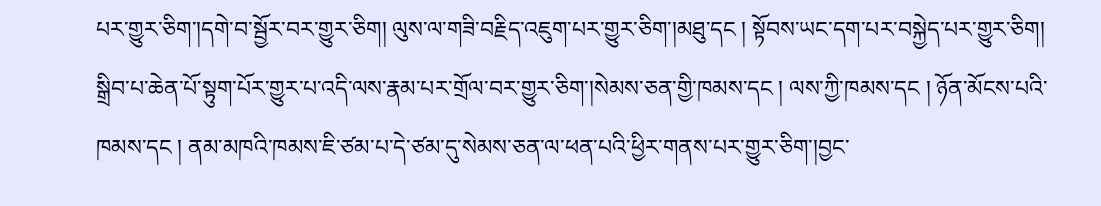པར་གྱུར་ཅིག་།དགེ་བ་སྦྱོར་བར་གྱུར་ཅིག། ལུས་ལ་གཟི་བརྗིད་འཇུག་པར་གྱུར་ཅིག་།མཐུ་དང ། སྟོབས་ཡང་དག་པར་བསྐྱེད་པར་གྱུར་ཅིག། སྒྲིབ་པ་ཆེན་པོ་སྟུག་པོར་གྱུར་པ་འདི་ལས་རྣམ་པར་གྲོལ་བར་གྱུར་ཅིག་།སེམས་ཅན་གྱི་ཁམས་དང ། ལས་ཀྱི་ཁམས་དང ། ཉོན་མོངས་པའི་ཁམས་དང ། ནམ་མཁའི་ཁམས་ཇི་ཙམ་པ་དེ་ཙམ་དུ་སེམས་ཅན་ལ་ཕན་པའི་ཕྱིར་གནས་པར་གྱུར་ཅིག་།བྱང་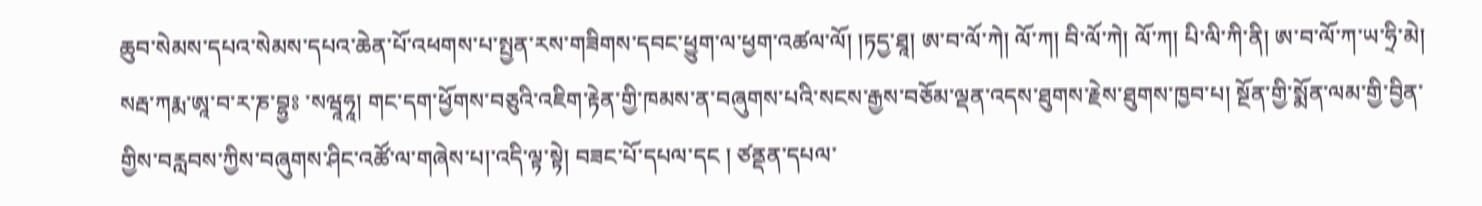ཆུབ་སེམས་དཔའ་སེམས་དཔའ་ཆེན་པོ་འཕགས་པ་སྤྱན་རས་གཟིགས་དབང་ཕྱུག་ལ་ཕྱག་འཚལ་ལོ། །ཏདྱ་ཐཱ། ཨ་བ་ལོ་ཀེ། ལོ་ཀ། བི་ལོ་ཀེ། ལོ་ཀ། པི་ལི་ཀི་ནི། ཨ་བ་ལོ་ཀ་ཡ་ཧྲི་མེ། སརྦ་ཀརྨ་ཨཱ་བ་ར་ཎ་བྷྱཿ ་སཝཱཧཱ། གང་དག་ཕྱོགས་བཅུའི་འཇིག་རྟེན་གྱི་ཁམས་ན་བཞུགས་པའི་སངས་རྒྱས་བཅོམ་ལྡན་འདས་ཐུགས་རྗེས་ཐུགས་ཁྱབ་པ། སྔོན་གྱི་སྨོན་ལམ་གྱི་བྱིན་གྱིས་བརླབས་ཀྱིས་བཞུགས་ཤིང་འཚོ་ལ་གཞེས་པ།་འདི་ལྟ་སྟེ། བཟང་པོ་དཔལ་དང ། ཙནྡན་དཔལ་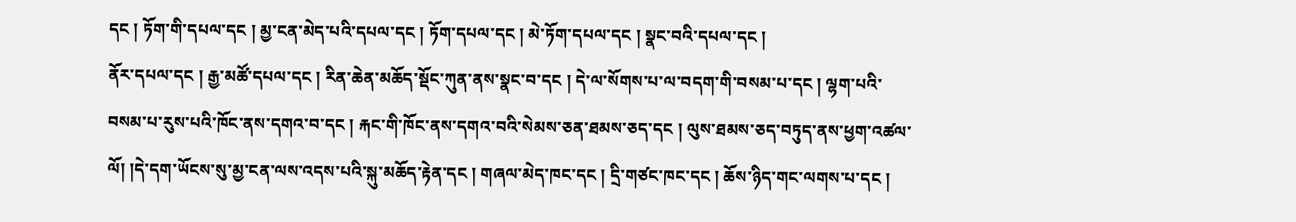དང ། ཏོག་གི་དཔལ་དང ། མྱ་ངན་མེད་པའི་དཔལ་དང ། ཏོག་དཔལ་དང ། མེ་ཏོག་དཔལ་དང ། སྣང་བའི་དཔལ་དང །
ནོར་དཔལ་དང ། རྒྱ་མཚོ་དཔལ་དང ། རིན་ཆེན་མཆོད་སྡོང་ཀུན་ནས་སྣང་བ་དང ། དེ་ལ་སོགས་པ་ལ་བདག་གི་བསམ་པ་དང ། ལྷག་པའི་བསམ་པ་རུས་པའི་ཁོང་ནས་དགའ་བ་དང ། རྐང་གི་ཁོང་ནས་དགའ་བའི་སེམས་ཅན་ཐམས་ཅད་དང ། ལུས་ཐམས་ཅད་བཏུད་ནས་ཕྱག་འཚལ་ལོ། །དེ་དག་ཡོངས་སུ་མྱ་ངན་ལས་འདས་པའི་སྐུ་མཆོད་རྟེན་དང ། གཞལ་མེད་ཁང་དང ། དྲི་གཙང་ཁང་དང ། ཆོས་ཉིད་གང་ལགས་པ་དང །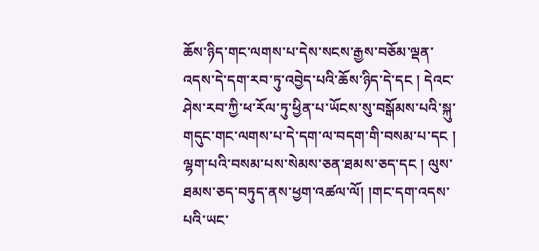ཆོས་ཉིད་གང་ལགས་པ་དེས་སངས་རྒྱས་བཅོམ་ལྡན་འདས་དེ་དག་རབ་ཏུ་འབྱེད་པའི་ཆོས་ཉིད་དེ་དང ། དེའང་ཤེས་རབ་ཀྱི་ཕ་རོལ་ཏུ་ཕྱིན་པ་ཡོངས་སུ་བསྒོམས་པའི་སྐུ་གདུང་གང་ལགས་པ་དེ་དག་ལ་བདག་གི་བསམ་པ་དང ། ལྷག་པའི་བསམ་པས་སེམས་ཅན་ཐམས་ཅད་དང ། ལུས་ཐམས་ཅད་བཏུད་ནས་ཕྱག་འཚལ་ལོ། །གང་དག་འདས་པའི་ཡང་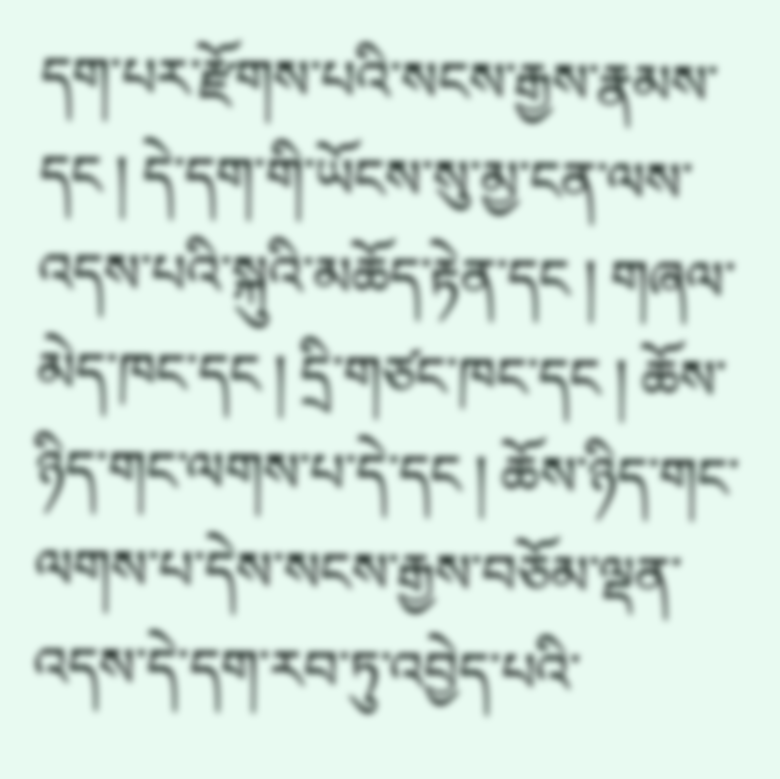དག་པར་རྫོགས་པའི་སངས་རྒྱས་རྣམས་དང ། དེ་དག་གི་ཡོངས་སུ་མྱ་ངན་ལས་འདས་པའི་སྐུའི་མཆོད་རྟེན་དང ། གཞལ་མེད་ཁང་དང ། དྲི་གཙང་ཁང་དང ། ཆོས་ཉིད་གང་ལགས་པ་དེ་དང ། ཆོས་ཉིད་གང་ལགས་པ་དེས་སངས་རྒྱས་བཅོམ་ལྡན་འདས་དེ་དག་རབ་ཏུ་འབྱེད་པའི་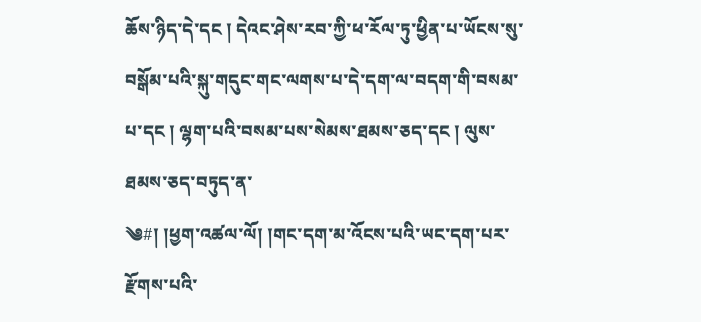ཆོས་ཉིད་དེ་དང ། དེའང་ཤེས་རབ་ཀྱི་ཕ་རོལ་ཏུ་ཕྱིན་པ་ཡོངས་སུ་བསྒོམ་པའི་སྐུ་གདུང་གང་ལགས་པ་དེ་དག་ལ་བདག་གི་བསམ་པ་དང ། ལྷག་པའི་བསམ་པས་སེམས་ཐམས་ཅད་དང ། ལུས་ཐམས་ཅད་བཏུད་ན་
༄#། །ཕྱག་འཚལ་ལོ། །གང་དག་མ་འོངས་པའི་ཡང་དག་པར་རྫོགས་པའི་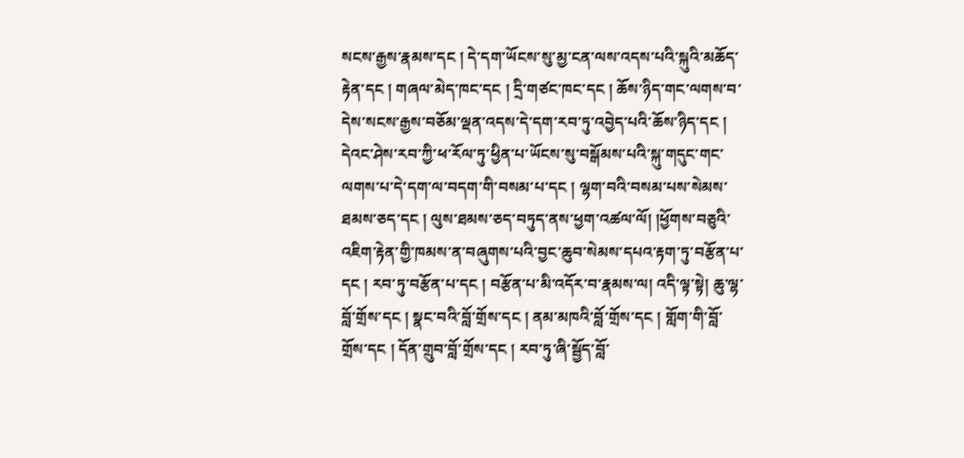སངས་རྒྱས་རྣམས་དང ། དེ་དག་ཡོངས་སུ་མྱ་ངན་ལས་འདས་པའི་སྐུའི་མཆོད་རྟེན་དང ། གཞལ་མེད་ཁང་དང ། དྲི་གཙང་ཁང་དང ། ཆོས་ཉིད་གང་ལགས་བ་དེས་སངས་རྒྱས་བཅོམ་ལྡན་འདས་དེ་དག་རབ་ཏུ་འབྱེད་པའི་ཆོས་ཉིད་དང ། དེའང་ཤེས་རབ་ཀྱི་ཕ་རོལ་ཏུ་ཕྱིན་པ་ཡོངས་སུ་བསྒོམས་པའི་སྐུ་གདུང་གང་ལགས་པ་དེ་དག་ལ་བདག་གི་བསམ་པ་དང ། ལྷག་བའི་བསམ་པས་སེམས་ཐམས་ཅད་དང ། ལུས་ཐམས་ཅད་བཏུད་ནས་ཕྱག་འཚལ་ལོ། །ཕྱོགས་བཅུའི་འཇིག་རྟེན་གྱི་ཁམས་ན་བཞུགས་པའི་བྱང་ཆུབ་སེམས་དཔའ་རྟག་ཏུ་བརྩོན་པ་དང ། རབ་ཏུ་བརྩོན་པ་དང ། བརྩོན་པ་མི་འདོར་བ་རྣམས་ལ། འདི་ལྟ་སྟེ། ཆུ་ལྷ་བློ་གྲོས་དང ། སྣང་བའི་བློ་གྲོས་དང ། ནམ་མཁའི་བློ་གྲོས་དང ། གློག་གི་བློ་གྲོས་དང ། དོན་གྲུབ་བློ་གྲོས་དང ། རབ་ཏུ་ཞི་སྦྱོད་བློ་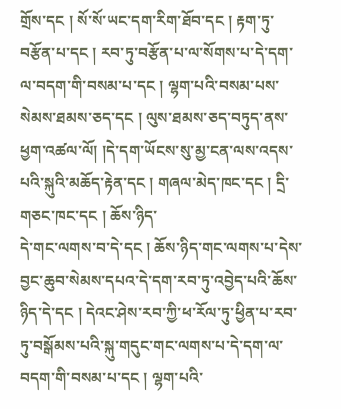གྲོས་དང ། སོ་སོ་ཡང་དག་རིག་ཐོབ་དང ། རྟག་ཏུ་བརྩོན་པ་དང ། རབ་ཏུ་བརྩོན་པ་ལ་སོགས་པ་དེ་དག་ལ་བདག་གི་བསམ་པ་དང ། ལྷག་པའི་བསམ་པས་སེམས་ཐམས་ཅད་དང ། ལུས་ཐམས་ཅད་བཏུད་ནས་ཕྱག་འཚལ་ལོ། །དེ་དག་ཡོངས་སུ་མྱ་ངན་ལས་འདས་པའི་སྐུའི་མཆོད་རྟེན་དང ། གཞལ་མེད་ཁང་དང ། དྲི་གཅང་ཁང་དང ། ཆོས་ཉིད་
དེ་གང་ལགས་བ་དེ་དང ། ཆོས་ཉིད་གང་ལགས་པ་དེས་བྱང་ཆུབ་སེམས་དཔའ་དེ་དག་རབ་ཏུ་འབྱེད་པའི་ཆོས་ཉིད་དེ་དང ། དེའང་ཤེས་རབ་ཀྱི་ཕ་རོལ་ཏུ་ཕྱིན་པ་རབ་ཏུ་བསྒོམས་པའི་སྐུ་གདུང་གང་ལགས་པ་དེ་དག་ལ་བདག་གི་བསམ་པ་དང ། ལྷག་པའི་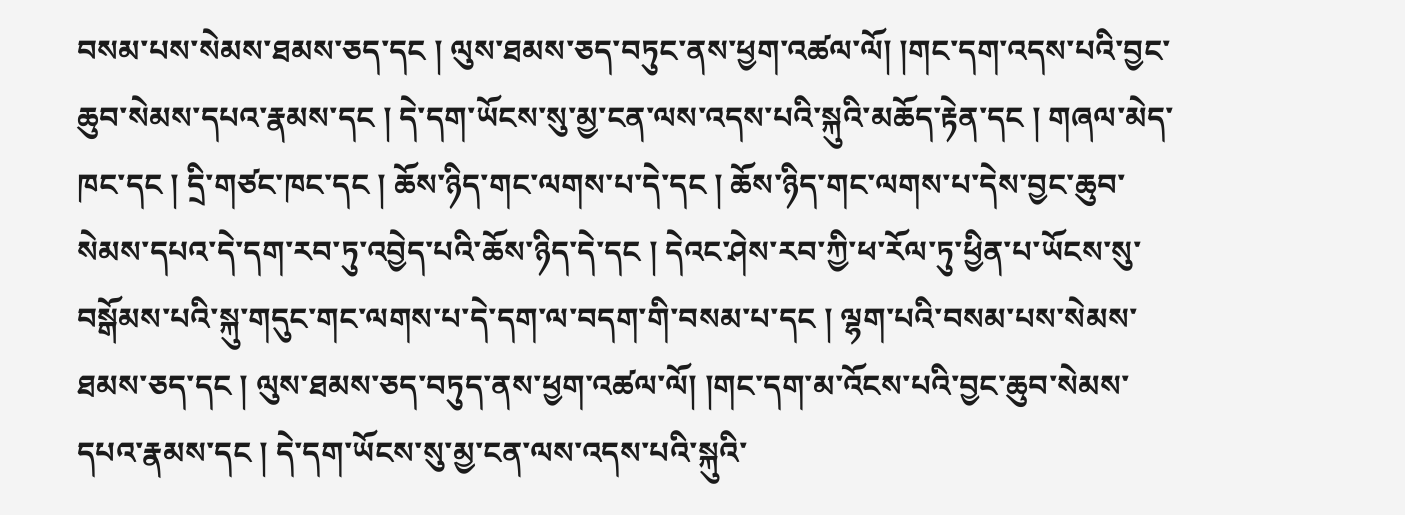བསམ་པས་སེམས་ཐམས་ཅད་དང ། ལུས་ཐམས་ཅད་བཏུང་ནས་ཕྱག་འཚལ་ལོ། །གང་དག་འདས་པའི་བྱང་ཆུབ་སེམས་དཔའ་རྣམས་དང ། དེ་དག་ཡོངས་སུ་མྱ་ངན་ལས་འདས་པའི་སྐུའི་མཆོད་རྟེན་དང ། གཞལ་མེད་ཁང་དང ། དྲི་གཙང་ཁང་དང ། ཆོས་ཉིད་གང་ལགས་པ་དེ་དང ། ཆོས་ཉིད་གང་ལགས་པ་དེས་བྱང་ཆུབ་སེམས་དཔའ་དེ་དག་རབ་ཏུ་འབྱེད་པའི་ཆོས་ཉིད་དེ་དང ། དེའང་ཤེས་རབ་ཀྱི་ཕ་རོལ་ཏུ་ཕྱིན་པ་ཡོངས་སུ་བསྒོམས་པའི་སྐུ་གདུང་གང་ལགས་པ་དེ་དག་ལ་བདག་གི་བསམ་པ་དང ། ལྷག་པའི་བསམ་པས་སེམས་ཐམས་ཅད་དང ། ལུས་ཐམས་ཅད་བཏུད་ནས་ཕྱག་འཚལ་ལོ། །གང་དག་མ་འོངས་པའི་བྱང་ཆུབ་སེམས་དཔའ་རྣམས་དང ། དེ་དག་ཡོངས་སུ་མྱ་ངན་ལས་འདས་པའི་སྐུའི་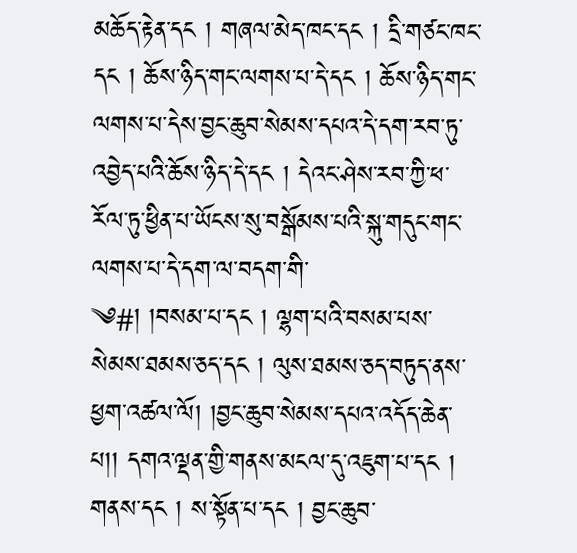མཆོད་རྟེན་དང ། གཞལ་མེད་ཁང་དང ། དྲི་གཙང་ཁང་དང ། ཆོས་ཉིད་གང་ལགས་པ་དེ་དང ། ཆོས་ཉིད་གང་ལགས་པ་དེས་བྱང་ཆུབ་སེམས་དཔའ་དེ་དག་རབ་ཏུ་འབྱེད་པའི་ཆོས་ཉིད་དེ་དང ། དེའང་ཤེས་རབ་ཀྱི་ཕ་རོལ་ཏུ་ཕྱིན་པ་ཡོངས་སུ་བསྒོམས་པའི་སྐུ་གདུང་གང་ལགས་པ་དེ་དག་ལ་བདག་གི་
༄#། །བསམ་པ་དང ། ལྷག་པའི་བསམ་པས་སེམས་ཐམས་ཅད་དང ། ལུས་ཐམས་ཅད་བཏུད་ནས་ཕྱག་འཚལ་ལོ། །བྱང་ཆུབ་སེམས་དཔའ་འདོད་ཆེན་པ།། དགའ་ལྡན་གྱི་གནས་མངལ་དུ་འཇུག་པ་དང ། གནས་དང ། ས་སྟོན་པ་དང ། བྱང་ཆུབ་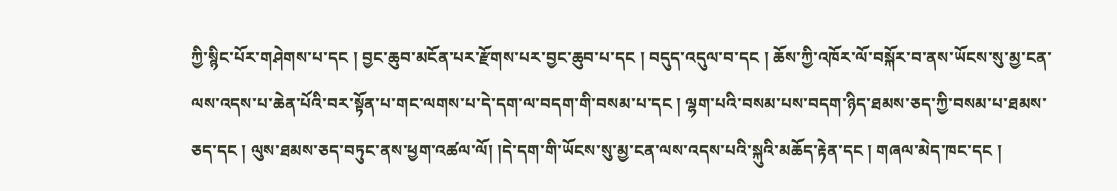ཀྱི་སྙིང་པོར་གཤེགས་པ་དང ། བྱང་ཆུབ་མངོན་པར་རྫོགས་པར་བྱང་ཆུབ་པ་དང ། བདུད་འདུལ་བ་དང ། ཆོས་ཀྱི་འཁོར་ལོ་བསྐོར་བ་ནས་ཡོངས་སུ་མྱ་ངན་ལས་འདས་པ་ཆེན་པོའི་བར་སྟོན་པ་གང་ལགས་པ་དེ་དག་ལ་བདག་གི་བསམ་པ་དང ། ལྷག་པའི་བསམ་པས་བདག་ཉིད་ཐམས་ཅད་ཀྱི་བསམ་པ་ཐམས་ཅད་དང ། ལུས་ཐམས་ཅད་བཏུང་ནས་ཕྱག་འཚལ་ལོ། །དེ་དག་གི་ཡོངས་སུ་མྱ་ངན་ལས་འདས་པའི་སྐུའི་མཆོད་རྟེན་དང ། གཞལ་མེད་ཁང་དང །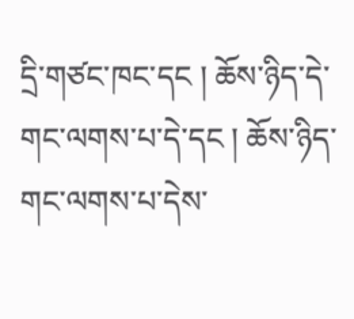དྲི་གཙང་ཁང་དང ། ཆོས་ཉིད་དེ་གང་ལགས་པ་དེ་དང ། ཆོས་ཉིད་གང་ལགས་པ་དེས་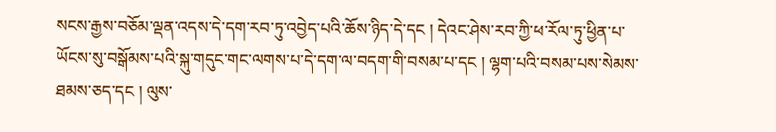སངས་རྒྱས་བཅོམ་ལྡན་འདས་དེ་དག་རབ་ཏུ་འབྱེད་པའི་ཆོས་ཉིད་དེ་དང ། དེའང་ཤེས་རབ་ཀྱི་ཕ་རོལ་ཏུ་ཕྱིན་པ་ཡོངས་སུ་བསྒོམས་པའི་སྐུ་གདུང་གང་ལགས་པ་དེ་དག་ལ་བདག་གི་བསམ་པ་དང ། ལྷག་པའི་བསམ་པས་སེམས་ཐམས་ཅད་དང ། ལུས་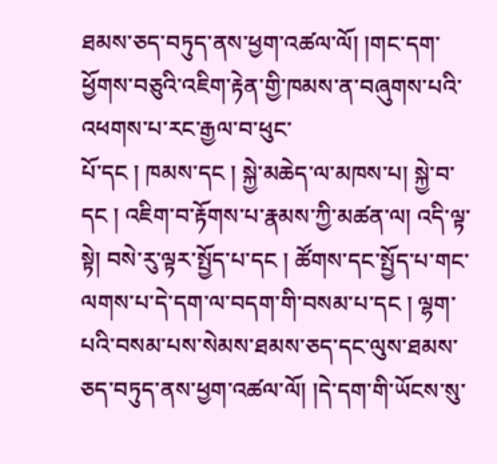ཐམས་ཅད་བཏུད་ནས་ཕྱག་འཚལ་ལོ། །གང་དག་ཕྱོགས་བཅུའི་འཇིག་རྟེན་གྱི་ཁམས་ན་བཞུགས་པའི་འཕགས་པ་རང་རྒྱལ་བ་ཕུང་
པོ་དང ། ཁམས་དང ། སྐྱེ་མཆེད་ལ་མཁས་པ། སྐྱེ་བ་དང ། འཇིག་བ་རྟོགས་པ་རྣམས་ཀྱི་མཚན་ལ། འདི་ལྟ་སྟེ། བསེ་རུ་ལྟར་སྤྱོད་པ་དང ། ཚོགས་དང་སྤྱོད་པ་གང་ལགས་པ་དེ་དག་ལ་བདག་གི་བསམ་པ་དང ། ལྷག་པའི་བསམ་པས་སེམས་ཐམས་ཅད་དང་ལུས་ཐམས་ཅད་བཏུད་ནས་ཕྱག་འཚལ་ལོ། །དེ་དག་གི་ཡོངས་སུ་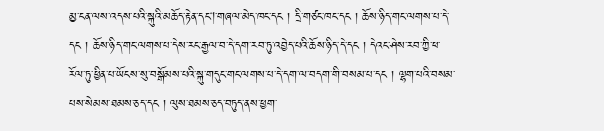མྱ་ངན་ལས་འདས་པའི་སྐུའི་མཆོད་རྟེན་དང།་གཞལ་མེད་ཁང་དང ། དྲི་གཙང་ཁང་དང ། ཆོས་ཉིད་གང་ལགས་པ་དེ་དང ། ཆོས་ཉིད་གང་ལགས་པ་དེས་རང་རྒྱལ་བ་དེ་དག་རབ་ཏུ་འབྱེད་པའི་ཆོས་ཉིད་དེ་དང ། དེའང་ཤེས་རབ་ཀྱི་ཕ་རོལ་ཏུ་ཕྱིན་པ་ཡོངས་སུ་བསྒོམས་པའི་སྐུ་གདུང་གང་ལགས་པ་དེ་དག་ལ་བདག་གི་བསམ་པ་དང ། ལྷག་པའི་བསམ་པས་སེམས་ཐམས་ཅད་དང ། ལུས་ཐམས་ཅད་བཏུད་ནས་ཕྱག་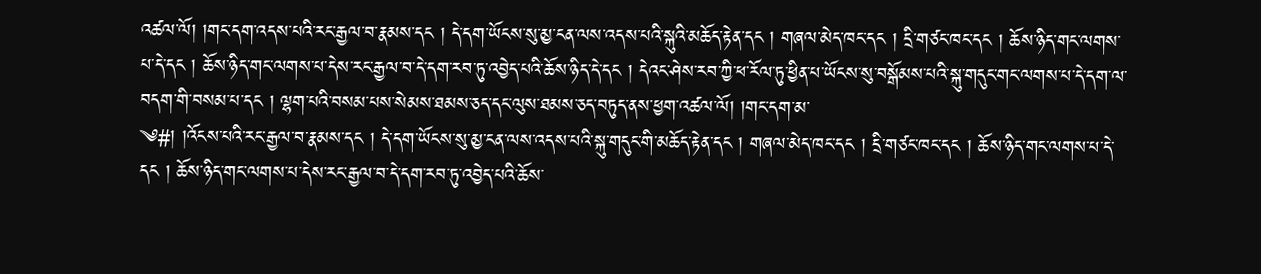འཚལ་ལོ། །གང་དག་འདས་པའི་རང་རྒྱལ་བ་རྣམས་དང ། དེ་དག་ཡོངས་སུ་མྱ་ངན་ལས་འདས་པའི་སྐུའི་མཆོད་རྟེན་དང ། གཞལ་མེད་ཁང་དང ། དྲི་གཙང་ཁང་དང ། ཆོས་ཉིད་གང་ལགས་པ་དེ་དང ། ཆོས་ཉིད་གང་ལགས་པ་དེས་རང་རྒྱལ་བ་དེ་དག་རབ་ཏུ་འབྱེད་པའི་ཆོས་ཉིད་དེ་དང ། དེའང་ཤེས་རབ་ཀྱི་ཕ་རོལ་ཏུ་ཕྱིན་པ་ཡོངས་སུ་བསྒོམས་པའི་སྐུ་གདུང་གང་ལགས་པ་དེ་དག་ལ་བདག་གི་བསམ་པ་དང ། ལྷག་པའི་བསམ་པས་སེམས་ཐམས་ཅད་དང་ལུས་ཐམས་ཅད་བཏུད་ནས་ཕྱག་འཚལ་ལོ། །གང་དག་མ་
༄#། །འོངས་པའི་རང་རྒྱལ་བ་རྣམས་དང ། དེ་དག་ཡོངས་སུ་མྱ་ངན་ལས་འདས་པའི་སྐུ་གདུང་གི་མཆོད་རྟེན་དང ། གཞལ་མེད་ཁང་དང ། དྲི་གཙང་ཁང་དང ། ཆོས་ཉིད་གང་ལགས་པ་དེ་དང ། ཆོས་ཉིད་གང་ལགས་པ་དེས་རང་རྒྱལ་བ་དེ་དག་རབ་ཏུ་འབྱེད་པའི་ཆོས་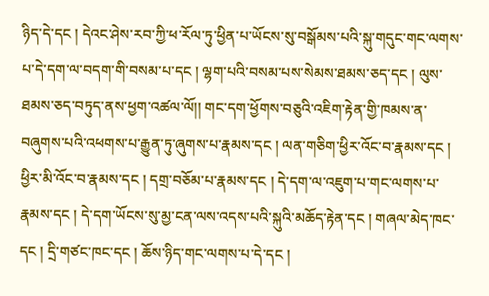ཉིད་དེ་དང ། དེའང་ཤེས་རབ་ཀྱི་ཕ་རོལ་ཏུ་ཕྱིན་པ་ཡོངས་སུ་བསྒོམས་པའི་སྐུ་གདུང་གང་ལགས་པ་དེ་དག་ལ་བདག་གི་བསམ་པ་དང ། ལྷག་པའི་བསམ་པས་སེམས་ཐམས་ཅད་དང ། ལུས་ཐམས་ཅད་བཏུད་ནས་ཕྱག་འཚལ་ལོ།། གང་དག་ཕྱོགས་བཅུའི་འཇིག་རྟེན་གྱི་ཁམས་ན་བཞུགས་པའི་འཕགས་པ་རྒྱུན་ཏུ་ཞུགས་པ་རྣམས་དང ། ལན་གཅིག་ཕྱིར་འོང་བ་རྣམས་དང ། ཕྱིར་མི་འོང་བ་རྣམས་དང ། དགྲ་བཅོམ་པ་རྣམས་དང ། དེ་དག་ལ་འཇུག་པ་གང་ལགས་པ་རྣམས་དང ། དེ་དག་ཡོངས་སུ་མྱ་ངན་ལས་འདས་པའི་སྐུའི་མཆོད་རྟེན་དང ། གཞལ་མེད་ཁང་དང ། དྲི་གཙང་ཁང་དང ། ཆོས་ཉིད་གང་ལགས་པ་དེ་དང །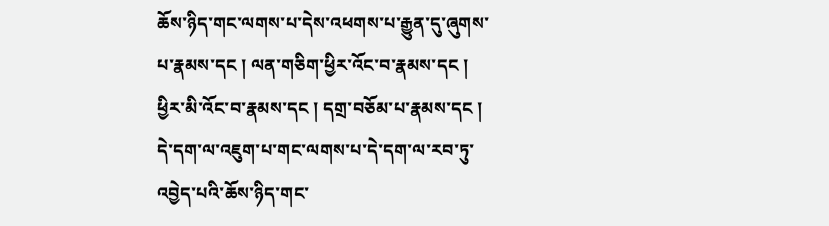ཆོས་ཉིད་གང་ལགས་པ་དེས་འཕགས་པ་རྒྱུན་དུ་ཞུགས་པ་རྣམས་དང ། ལན་གཅིག་ཕྱིར་འོང་བ་རྣམས་དང ། ཕྱིར་མི་འོང་བ་རྣམས་དང ། དགྲ་བཅོམ་པ་རྣམས་དང ། དེ་དག་ལ་འཇུག་པ་གང་ལགས་པ་དེ་དག་ལ་རབ་ཏུ་འབྱེད་པའི་ཆོས་ཉིད་གང་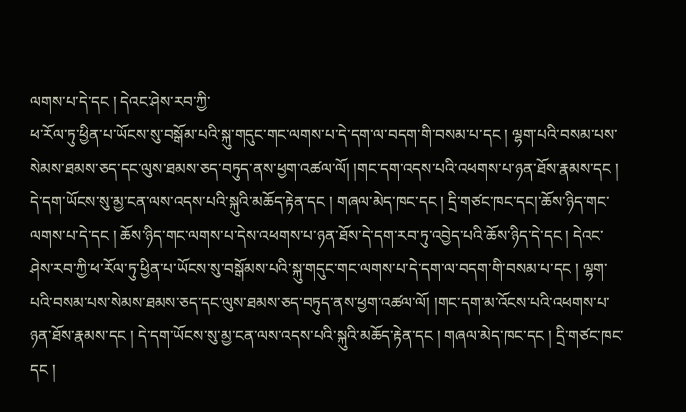ལགས་པ་དེ་དང ། དེའང་ཤེས་རབ་ཀྱི་
ཕ་རོལ་ཏུ་ཕྱིན་པ་ཡོངས་སུ་བསྒོམ་པའི་སྐུ་གདུང་གང་ལགས་པ་དེ་དག་ལ་བདག་གི་བསམ་པ་དང ། ལྷག་པའི་བསམ་པས་སེམས་ཐམས་ཅད་དང་ལུས་ཐམས་ཅད་བཏུད་ནས་ཕྱག་འཚལ་ལོ། །གང་དག་འདས་པའི་འཕགས་པ་ཉན་ཐོས་རྣམས་དང ། དེ་དག་ཡོངས་སུ་མྱ་ངན་ལས་འདས་པའི་སྐུའི་མཆོད་རྟེན་དང ། གཞལ་མེད་ཁང་དང ། དྲི་གཙང་ཁང་དང།་ཆོས་ཉིད་གང་ལགས་པ་དེ་དང ། ཆོས་ཉིད་གང་ལགས་པ་དེས་འཕགས་པ་ཉན་ཐོས་དེ་དག་རབ་ཏུ་འབྱེད་པའི་ཆོས་ཉིད་དེ་དང ། དེའང་ཤེས་རབ་ཀྱི་ཕ་རོལ་ཏུ་ཕྱིན་པ་ཡོངས་སུ་བསྒོམས་པའི་སྐུ་གདུང་གང་ལགས་པ་དེ་དག་ལ་བདག་གི་བསམ་པ་དང ། ལྷག་པའི་བསམ་པས་སེམས་ཐམས་ཅད་དང་ལུས་ཐམས་ཅད་བཏུད་ནས་ཕྱག་འཚལ་ལོ། །གང་དག་མ་འོངས་པའི་འཕགས་པ་ཉན་ཐོས་རྣམས་དང ། དེ་དག་ཡོངས་སུ་མྱ་ངན་ལས་འདས་པའི་སྐུའི་མཆོད་རྟེན་དང ། གཞལ་མེད་ཁང་དང ། དྲི་གཙང་ཁང་དང །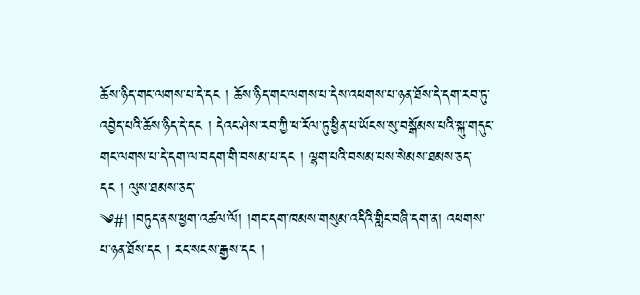ཆོས་ཉིད་གང་ལགས་པ་དེ་དང ། ཆོས་ཉིད་གང་ལགས་པ་དེས་འཕགས་པ་ཉན་ཐོས་དེ་དག་རབ་ཏུ་འབྱེད་པའི་ཆོས་ཉིད་དེ་དང ། དེའང་ཤེས་རབ་ཀྱི་ཕ་རོལ་ཏུ་ཕྱིན་པ་ཡོངས་སུ་བསྒོམས་པའི་སྐུ་གདུང་གང་ལགས་པ་དེ་དག་ལ་བདག་གི་བསམ་པ་དང ། ལྷག་པའི་བསམ་པས་སེམས་ཐམས་ཅད་དང ། ལུས་ཐམས་ཅད་
༄#། །བཏུད་ནས་ཕྱག་འཚལ་ལོ། །གང་དག་ཁམས་གསུམ་འདིའི་གླིང་བཞི་དག་ན། འཕགས་པ་ཉན་ཐོས་དང ། རང་སངས་རྒྱས་དང །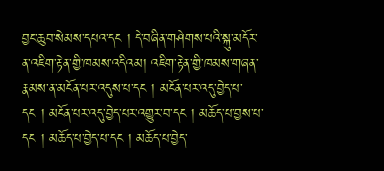བྱང་ཆུབ་སེམས་དཔའ་དང ། དེ་བཞིན་གཤེགས་པའི་སྐུ་མདོར་ན་འཇིག་རྟེན་གྱི་ཁམས་འདིའམ། འཇིག་རྟེན་གྱི་ཁམས་གཞན་རྣམས་ན་མངོན་པར་འདུས་པ་དང ། མངོན་པར་འདུ་བྱེད་པ་དང ། མངོན་པར་འདུ་བྱེད་པར་འགྱུར་བ་དང ། མཆོད་པ་བྱས་པ་དང ། མཆོད་པ་བྱེད་པ་དང ། མཆོད་པ་བྱེད་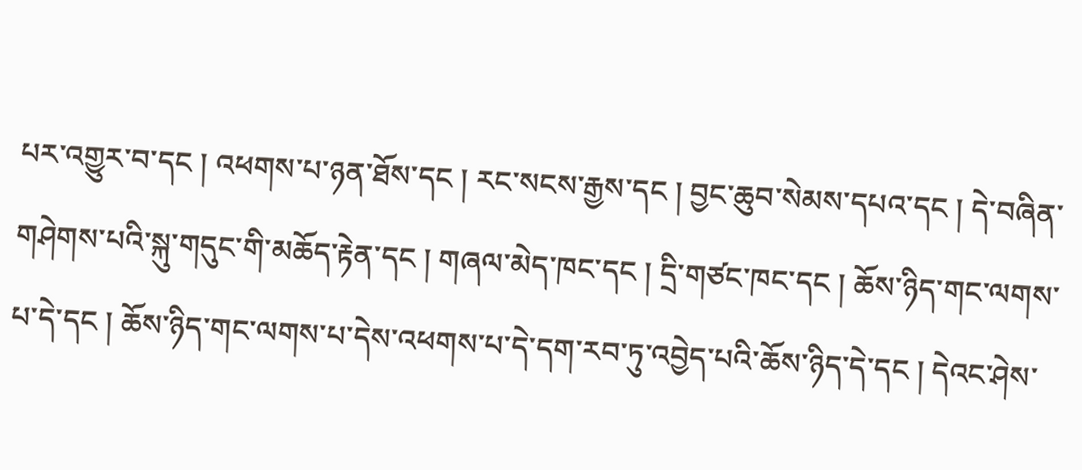པར་འགྱུར་བ་དང ། འཕགས་པ་ཉན་ཐོས་དང ། རང་སངས་རྒྱས་དང ། བྱང་ཆུབ་སེམས་དཔའ་དང ། དེ་བཞིན་གཤེགས་པའི་སྐུ་གདུང་གི་མཆོད་རྟེན་དང ། གཞལ་མེད་ཁང་དང ། དྲི་གཙང་ཁང་དང ། ཆོས་ཉིད་གང་ལགས་པ་དེ་དང ། ཆོས་ཉིད་གང་ལགས་པ་དེས་འཕགས་པ་དེ་དག་རབ་ཏུ་འབྱེད་པའི་ཆོས་ཉིད་དེ་དང ། དེའང་ཤེས་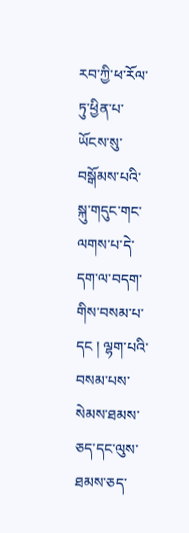རབ་ཀྱི་ཕ་རོལ་ཏུ་ཕྱིན་པ་ཡོངས་སུ་བསྒོམས་པའི་སྐུ་གདུང་གང་ལགས་པ་དེ་དག་ལ་བདག་གིས་བསམ་པ་དང ། ལྷག་པའི་བསམ་པས་སེམས་ཐམས་ཅད་དང་ལུས་ཐམས་ཅད་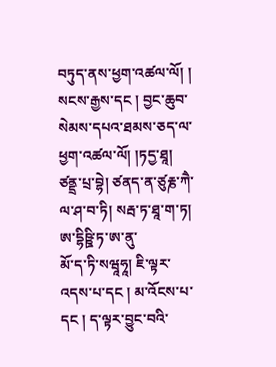བཏུད་ནས་ཕྱག་འཚལ་ལོ། ། སངས་རྒྱས་དང ། བྱང་ཆུབ་སེམས་དཔའ་ཐམས་ཅད་ལ་ཕྱག་འཚལ་ལོ། །ཏདྱ་ཐཱ། ཙནྡྲ་པྲ་བྷེ། ཙནད་ན་ཙུརྞ་ཀཻ་ལ་ཤ་བ་ཏི། སརྦ་ཏ་ཐཱ་ག་ཏ། ཨ་དྷིཥྛི་ཏ་ཨ་ནུ་
མོ་ད་ཏི་སཝཱཧཱ། ཇི་ལྟར་འདས་པ་དང ། མ་འོངས་པ་དང ། ད་ལྟར་བྱུང་བའི་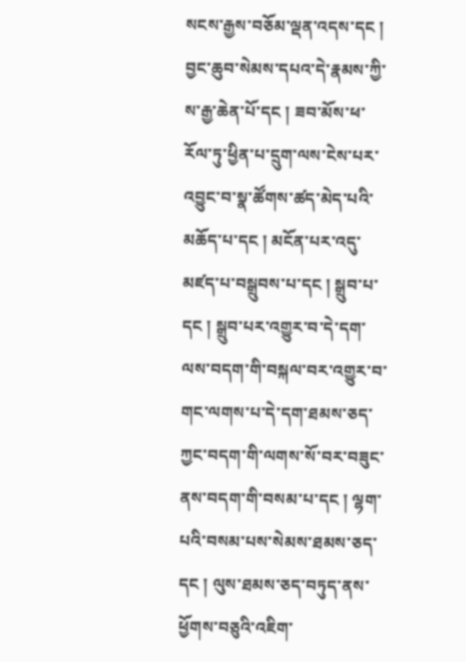སངས་རྒྱས་བཅོམ་ལྡན་འདས་དང ། བྱང་ཆུབ་སེམས་དཔའ་དེ་རྣམས་ཀྱི་ས་རྒྱ་ཆེན་པོ་དང ། ཟབ་མོས་ཕ་རོལ་ཏུ་ཕྱིན་པ་དྲུག་ལས་ངེས་པར་འབྱུང་བ་སྣ་ཚོགས་ཚད་མེད་པའི་མཆོད་པ་དང ། མངོན་པར་འདུ་མཛད་པ་བསྒྲུབས་པ་དང ། སྒྲུབ་པ་དང ། སྒྲུབ་པར་འགྱུར་བ་དེ་དག་ལས་བདག་གི་བསྐལ་བར་འགྱུར་བ་གང་ལགས་པ་དེ་དག་ཐམས་ཅད་ཀྱང་བདག་གི་ལགས་སོ་བར་བཟུང་ནས་བདག་གི་བསམ་པ་དང ། ལྷག་པའི་བསམ་པས་སེམས་ཐམས་ཅད་དང ། ལུས་ཐམས་ཅད་བཏུད་ནས་ཕྱོགས་བཅུའི་འཇིག་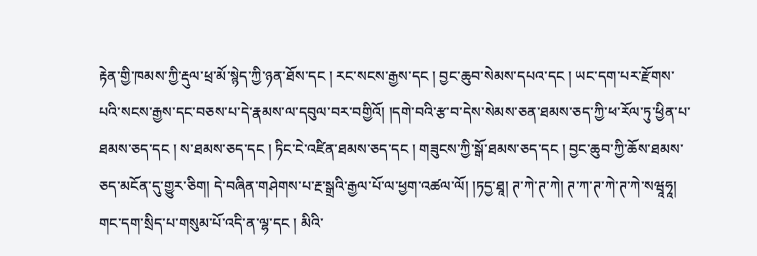རྟེན་གྱི་ཁམས་ཀྱི་རྡུལ་ཕྲ་མོ་སྙེད་ཀྱི་ཉན་ཐོས་དང ། རང་སངས་རྒྱས་དང ། བྱང་ཆུབ་སེམས་དཔའ་དང ། ཡང་དག་པར་རྫོགས་པའི་སངས་རྒྱས་དང་བཅས་པ་དེ་རྣམས་ལ་དབུལ་བར་བགྱིའོ། །དགེ་བའི་རྩ་བ་དེས་སེམས་ཅན་ཐམས་ཅད་ཀྱི་ཕ་རོལ་ཏུ་ཕྱིན་པ་ཐམས་ཅད་དང ། ས་ཐམས་ཅད་དང ། ཏིང་ངེ་འཛིན་ཐམས་ཅད་དང ། གཟུངས་ཀྱི་སྒོ་ཐམས་ཅད་དང ། བྱང་ཆུབ་ཀྱི་ཆོས་ཐམས་ཅད་མངོན་དུ་གྱུར་ཅིག། དེ་བཞིན་གཤེགས་པ་རྔ་སྒྲའི་རྒྱལ་པོ་ལ་ཕྱག་འཚལ་ལོ། །ཏདྱ་ཐཱ། ཊ་ཀེ་ཊ་ཀེ། ཊ་ཀ་ཊ་ཀེ་ཊ་ཀེ་སཝཱཧཱ། གང་དག་སྲིད་པ་གསུམ་པོ་འདི་ན་ལྷ་དང ། མིའི་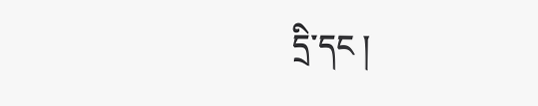དྲི་དང །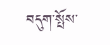བདུག་སྤོས་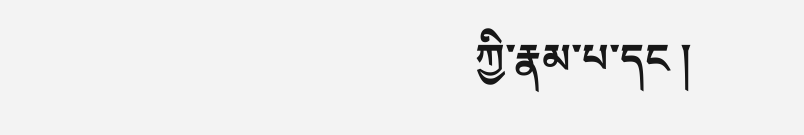ཀྱི་རྣམ་པ་དང །